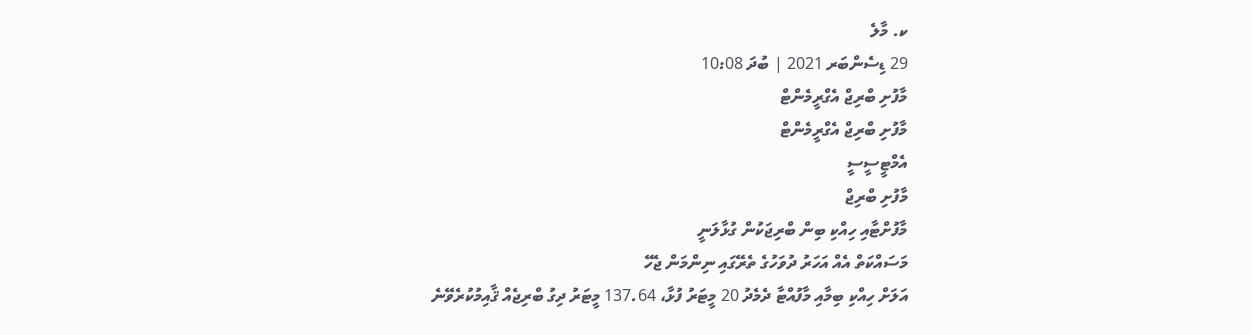ކ. މާލެ
29 ޑިސެންބަރ 2021 | ބުދަ 10:08
މާފުށި ބްރިޖް އެގްރީމެންޓް
މާފުށި ބްރިޖް އެގްރީމެންޓް
އެމްޓީސީސީ
މާފުށި ބްރިޖް
މާފުށްޓާއި ހިއްކި ބިން ބްރިޖަކުން ގުޅާލަނީ
މަސައްކަތް އެއް އަހަރު ދުވަހުގެ ތެރޭގައި ނިންމަން ޖެހޭ
އަލަށް ހިއްކި ބިމާއި މާފުއްޓާ ދެމެދު 20 މީޓަރު ފުޅާ، 137.64 މީޓަރު ދިގު ބްރިޖެއް ޤާއިމުކުރެވޭނެ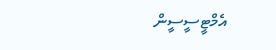އެމްޓީސީސީން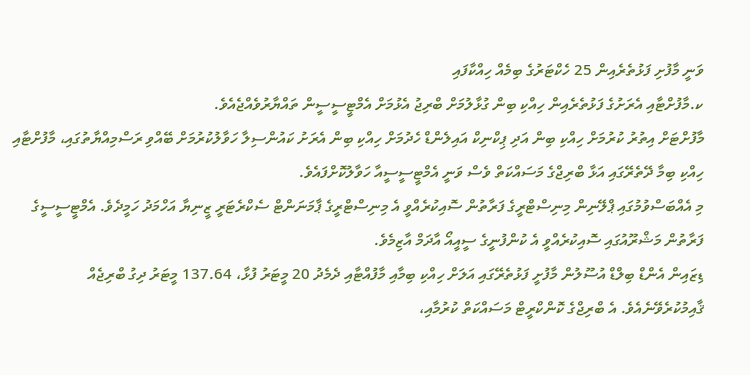ވަނީ މާފުށި ފަޅުތެރެއިން 25 ހެކްޓަރުގެ ބިމެއް ހިއްކާފައި
ކ.މާފުށްޓާއި އެރަށުގެ ފަޅުތެރެއިން ހިއްކި ބިން ގުޅާލުމަށް ބްރިޖު އެޅުމަށް އެމްޓީސީސީން ތައްޔާރުވެއްޖެއެވެ.
މާފުށްޓަށް އިތުރު ކުރުމަށް ހިއްކި ބިން އަދި ޕިކްނިކް އައިލެންޑް ހެދުމަށް ހިއްކި ބިން އެރަށު ކައުންސިލާ ހަވާލުކުރުމަށް ބޭއްވި ރަސްމިއްޔާތުގައި، މާފުށްޓާއި ހިއްކި ބިމާ ދޭތެރޭގައި އަޅާ ބްރިޖްގެ މަސައްކަތް ވެސް ވަނީ އެމްޓީސީސީއާ ހަވާލުކޮށްފައެވެ.
މި އެއްބަސްވުމުގައި ޕްލޭނިން މިނިސްޓްރީގެ ފަރާތުން ސޮއިކުރެއްވީ އެ މިނިސްޓްރީގެ ޕާމަނަންޓް ސެކްރެޓަރީ ޒީނިޔާ އަހްމަދު ހަމީދެވެ. އެމްޓީސީސީގެ ފަރާތުން މަޝްރޫއުގައި ސޮއިކުރެއްވީ އެ ކުންފުނީގެ ސީއީއޯ އާދަމް އާޒިމެވެ.
ޑިޒައިން އެންޑް ބިލްޑް އުސޫލުން މާފުށީ ފަޅުތެރޭގައި އަލަށް ހިއްކި ބިމާއި މާފުއްޓާއި ދެމެދު 20 މީޓަރު ފުޅާ، 137.64 މީޓަރު ދިގު ބްރިޖެއް ޤާއިމުކުރެވޭނެއެވެ. އެ ބްރިޖްގެ ކޮންކްރީޓް މަސައްކަތް ކުރުމާއި،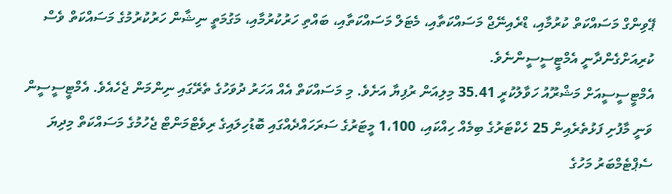ޕޭވިންގް މަސައްކަތް ކުރުމާއި، ޑްރެއިނޭޖް މަސައްކަތާއި، މެޓަލް މަސައްކަތާއި، ބައްތި ހަރުކުރުމާއި، މަގުމަތީ ނިޝާން ހަރުކުރުމުގެ މަސައްކަތް ވެސް ކުރިއަށްގެންދާނީ އެމްޓީސީސީންނެވެ.
އެމްޓީސީސީއަށް މަޝްރޫއު ހަވާލުކުރީ 35.41 މިލިއަން ރުފިޔާ އަށެވެ. މި މަސައްކަތް އެއް އަހަރު ދުވަހުގެ ތެރޭގައި ނިންމަން ޖެހެއެވެ. އެމްޓީސީސީން ވަނީ މާފުށި ފަޅުތެރެއިން 25 ހެކްޓަރުގެ ބިމެއް ހިއްކައި، 1،100 މީޓަރުގެ ސަރަހައްދެއްގައި ބޮޑުހިލައިގެ ރިވެޓްމަންޓް ޖެހުމުގެ މަސައްކަތް މިދިޔަ ސެޕްޓެމްބަރު މަހުގެ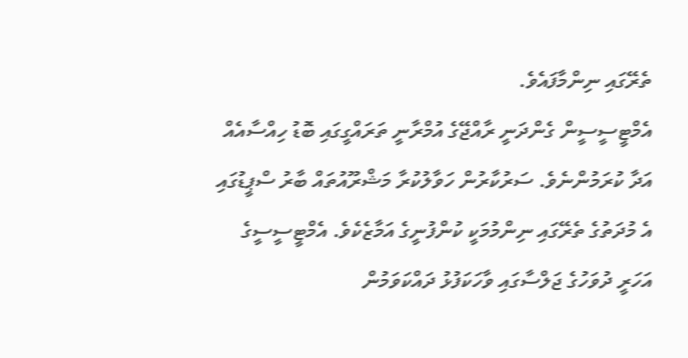ތެރޭގައި ނިންމާފައެވެ.
އެމްޓީސީސީން ގެންދަނީ ރާއްޖޭގެ އުމްރާނީ ތަރައްގީގައި ބޮޑު ހިއްސާއެއް އަދާ ކުރަމުންނެވެ. ސަރުކާރުން ހަވާލުކުރާ މަޝްރޫއުތައް ބާރު ސްޕީޑުގައި އެ މުދަތުގެ ތެރޭގައި ނިންމުމަކީ ކުންފުނީގެ އަމާޒެކެވެ. އެމްޓީސީސީގެ އަހަރީ ދުވަހުގެ ޖަލްސާގައި ވާހަކަފުޅު ދައްކަވަމުން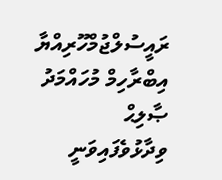ރައީސުލްޖުމްހޫރިއްޔާ އިބްރާހިމް މުހައްމަދު ޞާލިޙް ވިދާޅުވެފައިވަނީ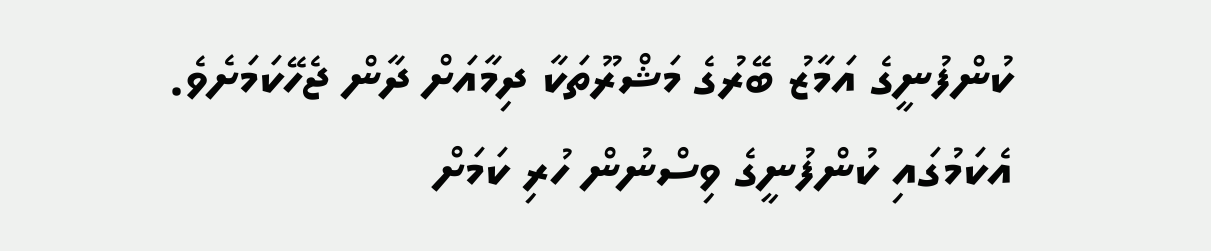ކުންފުނީގެ އަމާޒު ބޭރުގެ މަޝްރޫތަކާ ދިމާއަށް ދާން ޖެހޭކަމަށެވެ. އެކަމުގައި ކުންފުނީގެ ވިސްނުން ހުރި ކަމަށް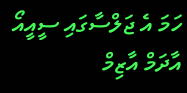ހަމަ އެ ޖަލްސާގައި ސީއީއޯ އާދަމް އާޒިމް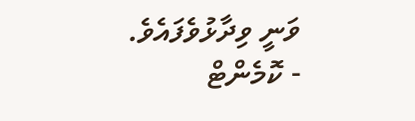ވަނީ ވިދާޅުވެފައެވެ.
- ކޮމެންޓް